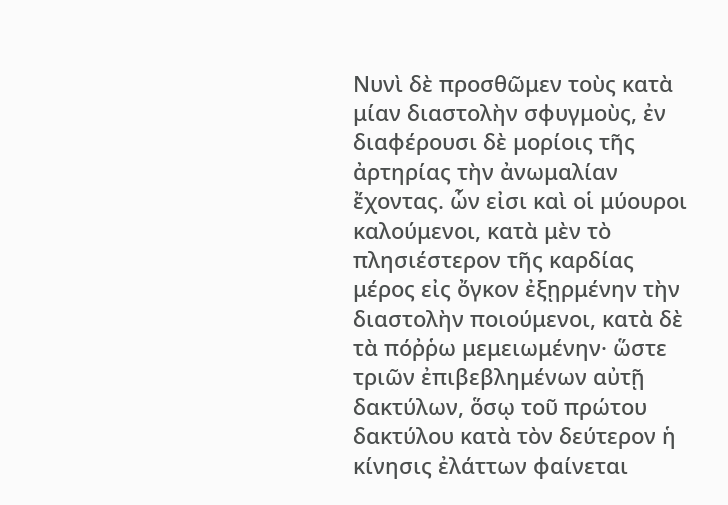Νυνὶ δὲ προσθῶμεν τοὺς κατὰ μίαν διαστολὴν σφυγμοὺς, ἐν διαφέρουσι δὲ μορίοις τῆς ἀρτηρίας τὴν ἀνωμαλίαν ἔχοντας. ὧν εἰσι καὶ οἱ μύουροι καλούμενοι, κατὰ μὲν τὸ πλησιέστερον τῆς καρδίας μέρος εἰς ὄγκον ἐξῃρμένην τὴν διαστολὴν ποιούμενοι, κατὰ δὲ τὰ πόῤῥω μεμειωμένην· ὥστε τριῶν ἐπιβεβλημένων αὐτῇ δακτύλων, ὅσῳ τοῦ πρώτου δακτύλου κατὰ τὸν δεύτερον ἡ κίνησις ἐλάττων φαίνεται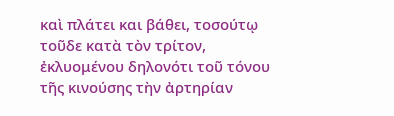καὶ πλάτει και βάθει, τοσούτῳ τοῦδε κατὰ τὸν τρίτον, ἐκλυομένου δηλονότι τοῦ τόνου τῆς κινούσης τὴν ἀρτηρίαν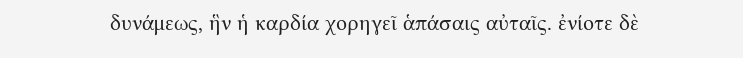δυνάμεως, ἣν ἡ καρδία χορηγεῖ ἁπάσαις αὐταῖς. ἐνίοτε δὲ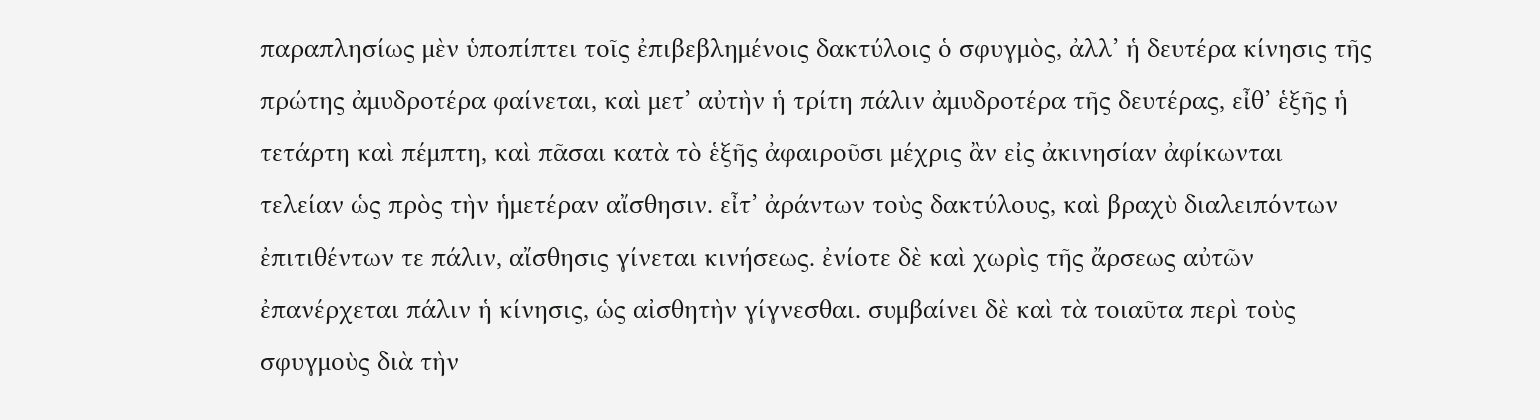παραπλησίως μὲν ὑποπίπτει τοῖς ἐπιβεβλημένοις δακτύλοις ὁ σφυγμὸς, ἀλλ’ ἡ δευτέρα κίνησις τῆς πρώτης ἀμυδροτέρα φαίνεται, καὶ μετ’ αὐτὴν ἡ τρίτη πάλιν ἀμυδροτέρα τῆς δευτέρας, εἶθ’ ἑξῆς ἡ τετάρτη καὶ πέμπτη, καὶ πᾶσαι κατὰ τὸ ἑξῆς ἀφαιροῦσι μέχρις ἂν εἰς ἀκινησίαν ἀφίκωνται τελείαν ὡς πρὸς τὴν ἡμετέραν αἴσθησιν. εἶτ’ ἀράντων τοὺς δακτύλους, καὶ βραχὺ διαλειπόντων ἐπιτιθέντων τε πάλιν, αἴσθησις γίνεται κινήσεως. ἐνίοτε δὲ καὶ χωρὶς τῆς ἄρσεως αὐτῶν ἐπανέρχεται πάλιν ἡ κίνησις, ὡς αἰσθητὴν γίγνεσθαι. συμβαίνει δὲ καὶ τὰ τοιαῦτα περὶ τοὺς σφυγμοὺς διὰ τὴν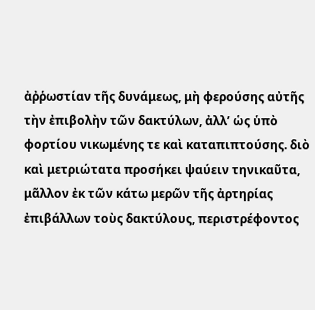ἀῤῥωστίαν τῆς δυνάμεως, μὴ φερούσης αὐτῆς τὴν ἐπιβολὴν τῶν δακτύλων, ἀλλ’ ὡς ὑπὸ φορτίου νικωμένης τε καὶ καταπιπτούσης. διὸ καὶ μετριώτατα προσήκει ψαύειν τηνικαῦτα, μᾶλλον ἐκ τῶν κάτω μερῶν τῆς ἀρτηρίας ἐπιβάλλων τοὺς δακτύλους, περιστρέφοντος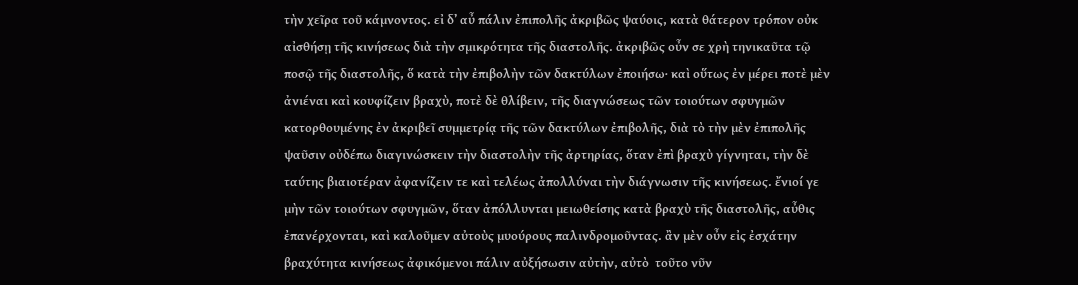τὴν χεῖρα τοῦ κάμνοντος. εἰ δ’ αὖ πάλιν ἐπιπολῆς ἀκριβῶς ψαύοις, κατὰ θάτερον τρόπον οὐκ αἰσθήσῃ τῆς κινήσεως διὰ τὴν σμικρότητα τῆς διαστολῆς. ἀκριβῶς οὖν σε χρὴ τηνικαῦτα τῷ ποσῷ τῆς διαστολῆς, ὅ κατὰ τὴν ἐπιβολὴν τῶν δακτύλων ἐποιήσω· καὶ οὕτως ἐν μέρει ποτὲ μὲν ἀνιέναι καὶ κουφίζειν βραχὺ, ποτὲ δὲ θλίβειν, τῆς διαγνώσεως τῶν τοιούτων σφυγμῶν κατορθουμένης ἐν ἀκριβεῖ συμμετρίᾳ τῆς τῶν δακτύλων ἐπιβολῆς, διὰ τὸ τὴν μὲν ἐπιπολῆς ψαῦσιν οὐδέπω διαγινώσκειν τὴν διαστολὴν τῆς ἀρτηρίας, ὅταν ἐπὶ βραχὺ γίγνηται, τὴν δὲ ταύτης βιαιοτέραν ἀφανίζειν τε καὶ τελέως ἀπολλύναι τὴν διάγνωσιν τῆς κινήσεως. ἔνιοί γε μὴν τῶν τοιούτων σφυγμῶν, ὅταν ἀπόλλυνται μειωθείσης κατὰ βραχὺ τῆς διαστολῆς, αὖθις ἐπανέρχονται, καὶ καλοῦμεν αὐτοὺς μυούρους παλινδρομοῦντας. ἂν μὲν οὖν εἰς ἐσχάτην βραχύτητα κινήσεως ἀφικόμενοι πάλιν αὐξήσωσιν αὐτὴν, αὐτὸ  τοῦτο νῦν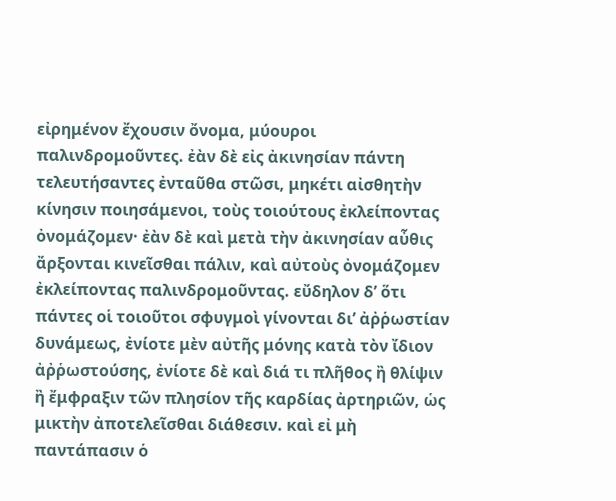εἰρημένον ἔχουσιν ὄνομα, μύουροι παλινδρομοῦντες. ἐὰν δὲ εἰς ἀκινησίαν πάντη τελευτήσαντες ἐνταῦθα στῶσι, μηκέτι αἰσθητὴν κίνησιν ποιησάμενοι, τοὺς τοιούτους ἐκλείποντας ὀνομάζομεν· ἐὰν δὲ καὶ μετὰ τὴν ἀκινησίαν αὖθις ἄρξονται κινεῖσθαι πάλιν, καὶ αὐτοὺς ὀνομάζομεν ἐκλείποντας παλινδρομοῦντας. εὔδηλον δ’ ὅτι πάντες οἱ τοιοῦτοι σφυγμοὶ γίνονται δι’ ἀῤῥωστίαν δυνάμεως, ἐνίοτε μὲν αὐτῆς μόνης κατὰ τὸν ἴδιον ἀῤῥωστούσης, ἐνίοτε δὲ καὶ διά τι πλῆθος ἢ θλίψιν ἢ ἔμφραξιν τῶν πλησίον τῆς καρδίας ἀρτηριῶν, ὡς μικτὴν ἀποτελεῖσθαι διάθεσιν. καὶ εἰ μὴ παντάπασιν ὁ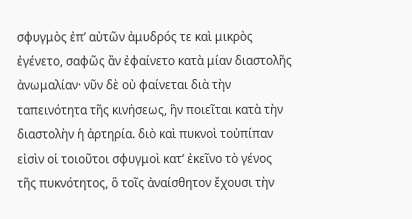σφυγμὸς ἐπ’ αὐτῶν ἀμυδρός τε καὶ μικρὸς ἐγένετο, σαφῶς ἂν ἐφαίνετο κατὰ μίαν διαστολῆς ἀνωμαλίαν· νῦν δὲ οὐ φαίνεται διὰ τὴν ταπεινότητα τῆς κινήσεως, ἣν ποιεῖται κατὰ τὴν διαστολὴν ἡ ἀρτηρία. διὸ καὶ πυκνοὶ τοὐπίπαν εἰσὶν οἱ τοιοῦτοι σφυγμοὶ κατ’ ἐκεῖνο τὸ γένος τῆς πυκνότητος, ὃ τοῖς ἀναίσθητον ἔχουσι τὴν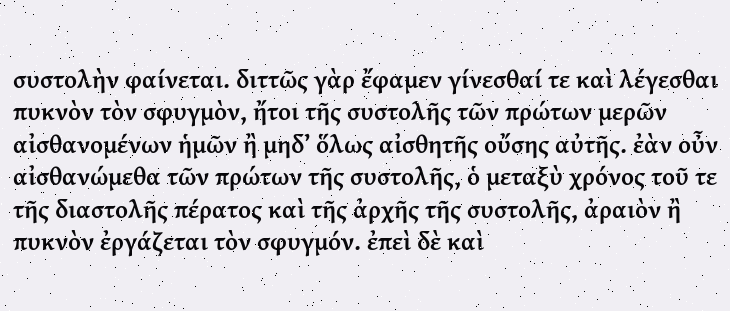συστολὴν φαίνεται. διττῶς γὰρ ἔφαμεν γίνεσθαί τε καὶ λέγεσθαι πυκνὸν τὸν σφυγμὸν, ἤτοι τῆς συστολῆς τῶν πρώτων μερῶν αἰσθανομένων ἡμῶν ἢ μηδ’ ὅλως αἰσθητῆς οὔσης αὐτῆς. ἐὰν οὖν αἰσθανώμεθα τῶν πρώτων τῆς συστολῆς, ὁ μεταξὺ χρόνος τοῦ τε τῆς διαστολῆς πέρατος καὶ τῆς ἀρχῆς τῆς συστολῆς, ἀραιὸν ἢ πυκνὸν ἐργάζεται τὸν σφυγμόν. ἐπεὶ δὲ καὶ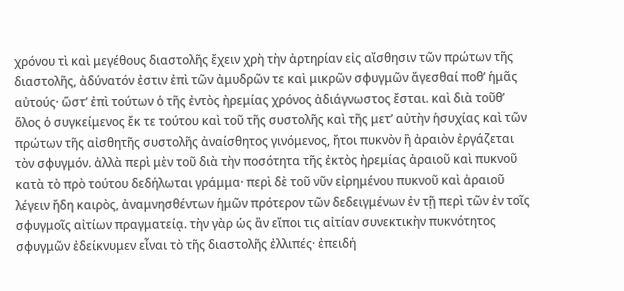χρόνου τὶ καὶ μεγέθους διαστολῆς ἔχειν χρὴ τὴν ἀρτηρίαν εἰς αἴσθησιν τῶν πρώτων τῆς διαστολῆς, ἀδύνατόν ἐστιν ἐπὶ τῶν ἀμυδρῶν τε καὶ μικρῶν σφυγμῶν ἄγεσθαί ποθ’ ἡμᾶς αὐτούς· ὥστ’ ἐπὶ τούτων ὁ τῆς ἐντὸς ἠρεμίας χρόνος ἀδιάγνωστος ἔσται. καὶ διὰ τοῦθ’ ὅλος ὁ συγκείμενος ἔκ τε τούτου καὶ τοῦ τῆς συστολῆς καὶ τῆς μετ’ αὐτὴν ἡσυχίας καὶ τῶν πρώτων τῆς αἰσθητῆς συστολῆς ἀναίσθητος γινόμενος, ἤτοι πυκνὸν ἢ ἀραιὸν ἐργάζεται τὸν σφυγμόν. ἀλλὰ περὶ μὲν τοῦ διὰ τὴν ποσότητα τῆς ἐκτὸς ἠρεμίας ἀραιοῦ καὶ πυκνοῦ κατὰ τὸ πρὸ τούτου δεδήλωται γράμμα· περὶ δὲ τοῦ νῦν εἰρημένου πυκνοῦ καὶ ἀραιοῦ λέγειν ἤδη καιρὸς, ἀναμνησθέντων ἡμῶν πρότερον τῶν δεδειγμένων ἐν τῇ περὶ τῶν ἐν τοῖς σφυγμοῖς αἰτίων πραγματείᾳ. τὴν γὰρ ὡς ἂν εἴποι τις αἰτίαν συνεκτικὴν πυκνότητος σφυγμῶν ἐδείκνυμεν εἶναι τὸ τῆς διαστολῆς ἐλλιπές· ἐπειδή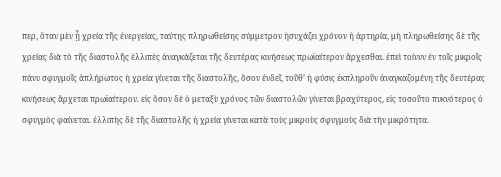περ, ὅταν μὲν ᾖ χρεία τῆς ἐνεργείας, ταύτης πληρωθείσης σύμμετρον ἡσυχάζει χρόνον ἡ ἀρτηρία, μὴ πληρωθείσης δὲ τῆς χρείας διὰ τὸ τῆς διαστολῆς ἐλλιπὲς ἀναγκάζεται τῆς δευτέρας κινήσεως πρωϊαίτερον ἄρχεσθαι. ἐπεὶ τοίνυν ἐν τοῖς μικροῖς πάνυ σφυγμοῖς ἀπλήρωτος ἡ χρεία γίνεται τῆς διαστολῆς, ὅσον ἐνδεῖ, τοῦθ’ ἡ φύσις ἐκπληροῦν ἀναγκαζομένη τῆς δευτέρας κινήσεως ἄρχεται πρωϊαίτερον. εἰς ὅσον δὲ ὁ μεταξὺ χρόνος τῶν διαστολῶν γίνεται βραχύτερος, εἰς τοσοῦτο πυκνότερος ὁ σφυγμὸς φαίνεται. ἐλλιπὴς δὲ τῆς διαστολῆς ἡ χρεία γίνεται κατὰ τοὺς μικροὺς σφυγμοὺς διὰ τὴν μικρότητα.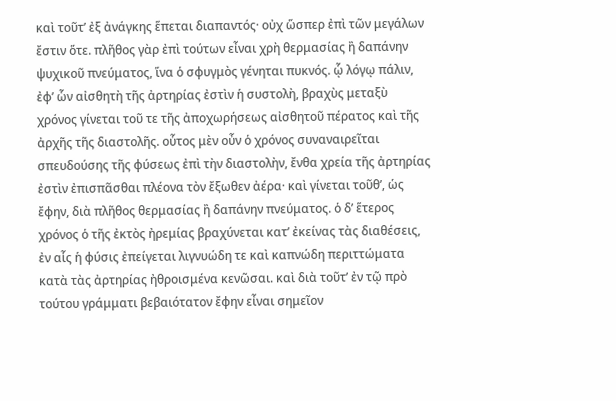καὶ τοῦτ’ ἐξ ἀνάγκης ἕπεται διαπαντός· οὐχ ὥσπερ ἐπὶ τῶν μεγάλων ἔστιν ὅτε. πλῆθος γὰρ ἐπὶ τούτων εἶναι χρὴ θερμασίας ἢ δαπάνην ψυχικοῦ πνεύματος, ἵνα ὁ σφυγμὸς γένηται πυκνός. ᾧ λόγῳ πάλιν, ἐφ’ ὧν αἰσθητὴ τῆς ἀρτηρίας ἐστὶν ἡ συστολὴ, βραχὺς μεταξὺ χρόνος γίνεται τοῦ τε τῆς ἀποχωρήσεως αἰσθητοῦ πέρατος καὶ τῆς ἀρχῆς τῆς διαστολῆς. οὗτος μὲν οὖν ὁ χρόνος συναναιρεῖται σπευδούσης τῆς φύσεως ἐπὶ τὴν διαστολὴν, ἔνθα χρεία τῆς ἀρτηρίας ἐστὶν ἐπισπᾶσθαι πλέονα τὸν ἔξωθεν ἀέρα· καὶ γίνεται τοῦθ’, ὡς ἔφην, διὰ πλῆθος θερμασίας ἢ δαπάνην πνεύματος. ὁ δ’ ἕτερος χρόνος ὁ τῆς ἐκτὸς ἠρεμίας βραχύνεται κατ’ ἐκείνας τὰς διαθέσεις, ἐν αἷς ἡ φύσις ἐπείγεται λιγνυώδη τε καὶ καπνώδη περιττώματα κατὰ τὰς ἀρτηρίας ἠθροισμένα κενῶσαι. καὶ διὰ τοῦτ’ ἐν τῷ πρὸ τούτου γράμματι βεβαιότατον ἔφην εἶναι σημεῖον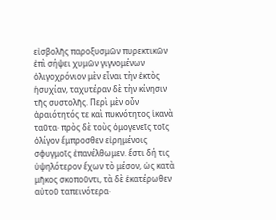εἰσβολῆς παροξυσμῶν πυρεκτικῶν ἐπὶ σήψει χυμῶν γιγνομένων ὀλιγοχρόνιον μὲν εἶναι τὴν ἐκτὸς ἡσυχίαν, ταχυτέραν δὲ τὴν κίνησιν τῆς συστολῆς. Περὶ μὲν οὖν ἀραιότητός τε καὶ πυκνότητος ἱκανὰ ταῦτα· πρὸς δὲ τοὺς ὁμογενεῖς τοῖς ὀλίγον ἔμπροσθεν εἰρημένοις σφυγμοῖς ἐπανέλθωμεν. ἔστι δή τις ὑψηλότερον ἔχων τὸ μέσον, ὡς κατὰ μῆκος σκοποῦντι, τὰ δὲ ἑκατέρωθεν αὐτοῦ ταπεινότερα·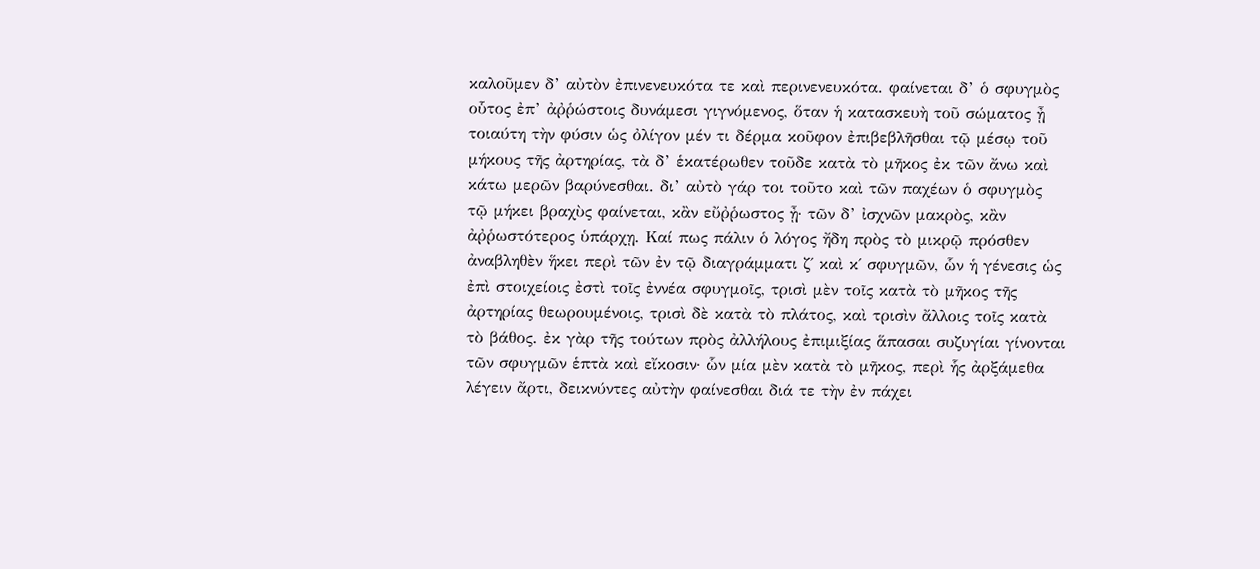καλοῦμεν δ’ αὐτὸν ἐπινενευκότα τε καὶ περινενευκότα. φαίνεται δ’ ὁ σφυγμὸς οὗτος ἐπ’ ἀῤῥώστοις δυνάμεσι γιγνόμενος, ὅταν ἡ κατασκευὴ τοῦ σώματος ᾖ τοιαύτη τὴν φύσιν ὡς ὀλίγον μέν τι δέρμα κοῦφον ἐπιβεβλῆσθαι τῷ μέσῳ τοῦ μήκους τῆς ἀρτηρίας, τὰ δ’ ἑκατέρωθεν τοῦδε κατὰ τὸ μῆκος ἐκ τῶν ἄνω καὶ κάτω μερῶν βαρύνεσθαι. δι’ αὐτὸ γάρ τοι τοῦτο καὶ τῶν παχέων ὁ σφυγμὸς τῷ μήκει βραχὺς φαίνεται, κἂν εὔῤῥωστος ᾖ· τῶν δ’ ἰσχνῶν μακρὸς, κἂν ἀῤῥωστότερος ὑπάρχῃ. Καί πως πάλιν ὁ λόγος ἤδη πρὸς τὸ μικρῷ πρόσθεν ἀναβληθὲν ἥκει περὶ τῶν ἐν τῷ διαγράμματι ζ΄ καὶ κ΄ σφυγμῶν, ὧν ἡ γένεσις ὡς ἐπὶ στοιχείοις ἐστὶ τοῖς ἐννέα σφυγμοῖς, τρισὶ μὲν τοῖς κατὰ τὸ μῆκος τῆς ἀρτηρίας θεωρουμένοις, τρισὶ δὲ κατὰ τὸ πλάτος, καὶ τρισὶν ἄλλοις τοῖς κατὰ τὸ βάθος. ἐκ γὰρ τῆς τούτων πρὸς ἀλλήλους ἐπιμιξίας ἅπασαι συζυγίαι γίνονται τῶν σφυγμῶν ἑπτὰ καὶ εἴκοσιν· ὧν μία μὲν κατὰ τὸ μῆκος, περὶ ἧς ἀρξάμεθα λέγειν ἄρτι, δεικνύντες αὐτὴν φαίνεσθαι διά τε τὴν ἐν πάχει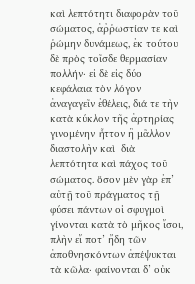καὶ λεπτότητι διαφορὰν τοῦ σώματος, ἀῤῥωστίαν τε καὶ ῥώμην δυνάμεως, ἐκ τούτου δὲ πρὸς τοῖσδε θερμασίαν πολλήν· εἰ δὲ εἰς δύο κεφάλαια τὸν λόγον ἀναγαγεῖν ἐθέλεις, διά τε τὴν κατὰ κύκλον τῆς ἀρτηρίας γινομένην ἧττον ἢ μᾶλλον διαστολὴν καὶ  διὰ λεπτότητα καὶ πάχος τοῦ σώματος. ὅσον μὲν γὰρ ἐπ’ αὐτῇ τοῦ πράγματος τῇ φύσει πάντων οἱ σφυγμοὶ γίνονται κατὰ τὸ μῆκος ἴσοι, πλὴν εἴ ποτ’ ἤδη τῶν ἀποθνησκόντων ἀπέψυκται τὰ κῶλα· φαίνονται δ’ οὐκ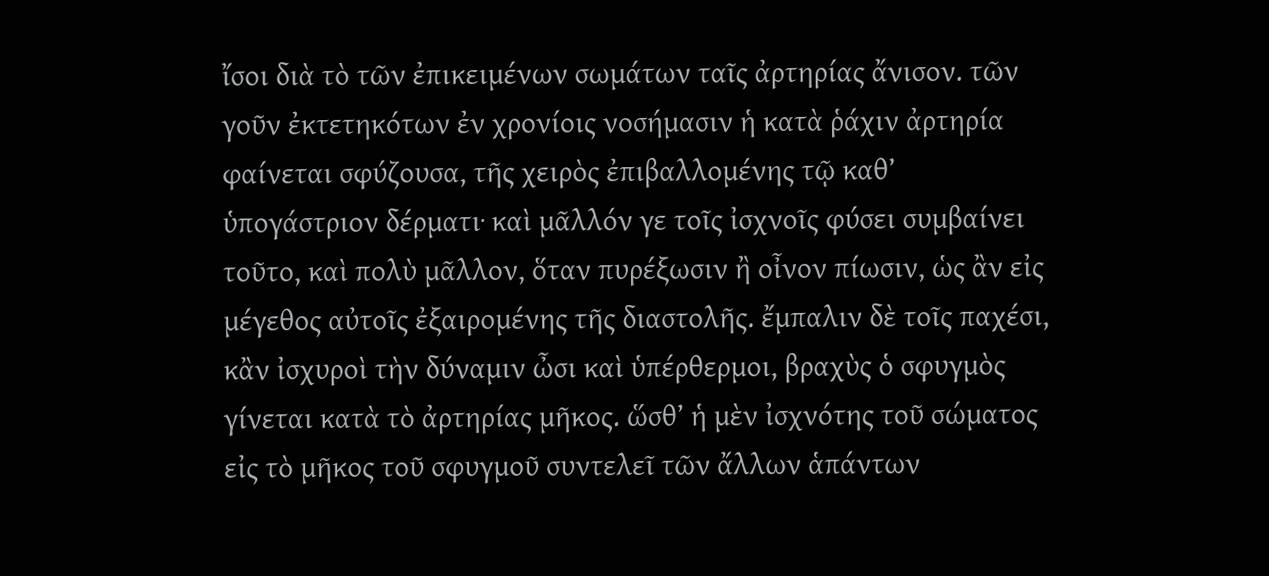ἴσοι διὰ τὸ τῶν ἐπικειμένων σωμάτων ταῖς ἀρτηρίας ἄνισον. τῶν γοῦν ἐκτετηκότων ἐν χρονίοις νοσήμασιν ἡ κατὰ ῥάχιν ἀρτηρία φαίνεται σφύζουσα, τῆς χειρὸς ἐπιβαλλομένης τῷ καθ’ ὑπογάστριον δέρματι· καὶ μᾶλλόν γε τοῖς ἰσχνοῖς φύσει συμβαίνει τοῦτο, καὶ πολὺ μᾶλλον, ὅταν πυρέξωσιν ἢ οἶνον πίωσιν, ὡς ἂν εἰς μέγεθος αὐτοῖς ἐξαιρομένης τῆς διαστολῆς. ἔμπαλιν δὲ τοῖς παχέσι, κἂν ἰσχυροὶ τὴν δύναμιν ὦσι καὶ ὑπέρθερμοι, βραχὺς ὁ σφυγμὸς γίνεται κατὰ τὸ ἀρτηρίας μῆκος. ὥσθ’ ἡ μὲν ἰσχνότης τοῦ σώματος εἰς τὸ μῆκος τοῦ σφυγμοῦ συντελεῖ τῶν ἄλλων ἁπάντων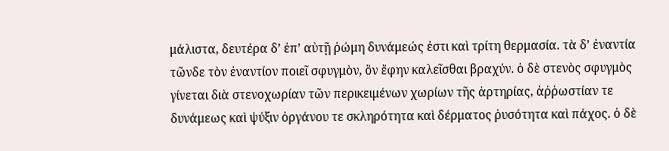μάλιστα, δευτέρα δ’ ἐπ’ αὐτῇ ῥώμη δυνάμεώς ἐστι καὶ τρίτη θερμασία. τὰ δ’ ἐναντία τῶνδε τὸν ἐναντίον ποιεῖ σφυγμὸν, ὃν ἔφην καλεῖσθαι βραχύν. ὁ δὲ στενὸς σφυγμὸς γίνεται διὰ στενοχωρίαν τῶν περικειμένων χωρίων τῆς ἀρτηρίας, ἀῤῥωστίαν τε δυνάμεως καὶ ψύξιν ὀργάνου τε σκληρότητα καὶ δέρματος ῥυσότητα καὶ πάχος. ὁ δὲ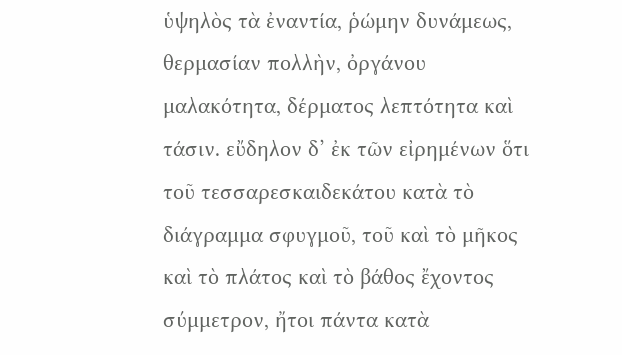ὑψηλὸς τὰ ἐναντία, ῥώμην δυνάμεως, θερμασίαν πολλὴν, ὀργάνου μαλακότητα, δέρματος λεπτότητα καὶ τάσιν. εὔδηλον δ’ ἐκ τῶν εἰρημένων ὅτι τοῦ τεσσαρεσκαιδεκάτου κατὰ τὸ διάγραμμα σφυγμοῦ, τοῦ καὶ τὸ μῆκος καὶ τὸ πλάτος καὶ τὸ βάθος ἔχοντος σύμμετρον, ἤτοι πάντα κατὰ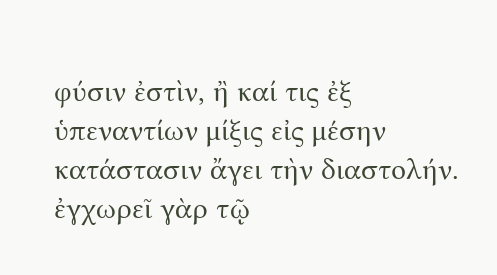φύσιν ἐστὶν, ἢ καί τις ἐξ ὑπεναντίων μίξις εἰς μέσην κατάστασιν ἄγει τὴν διαστολήν. ἐγχωρεῖ γὰρ τῷ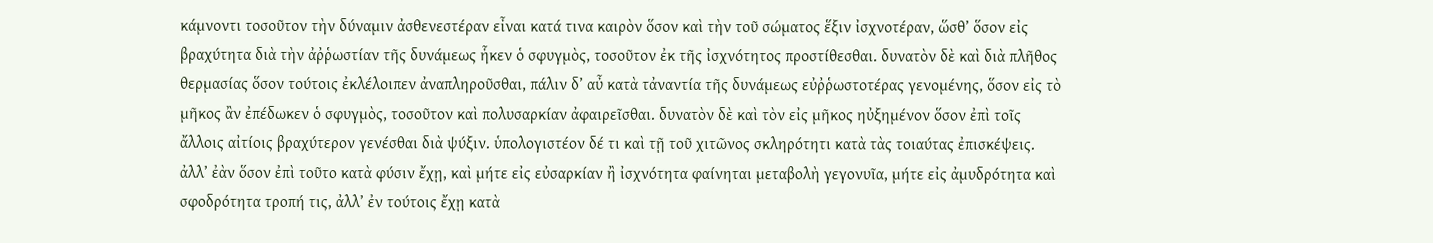κάμνοντι τοσοῦτον τὴν δύναμιν ἀσθενεστέραν εἶναι κατά τινα καιρὸν ὅσον καὶ τὴν τοῦ σώματος ἕξιν ἰσχνοτέραν, ὥσθ’ ὅσον εἰς βραχύτητα διὰ τὴν ἀῤῥωστίαν τῆς δυνάμεως ἧκεν ὁ σφυγμὸς, τοσοῦτον ἐκ τῆς ἰσχνότητος προστίθεσθαι. δυνατὸν δὲ καὶ διὰ πλῆθος θερμασίας ὅσον τούτοις ἐκλέλοιπεν ἀναπληροῦσθαι, πάλιν δ’ αὖ κατὰ τἀναντία τῆς δυνάμεως εὐῤῥωστοτέρας γενομένης, ὅσον εἰς τὸ μῆκος ἂν ἐπέδωκεν ὁ σφυγμὸς, τοσοῦτον καὶ πολυσαρκίαν ἀφαιρεῖσθαι. δυνατὸν δὲ καὶ τὸν εἰς μῆκος ηὐξημένον ὅσον ἐπὶ τοῖς ἄλλοις αἰτίοις βραχύτερον γενέσθαι διὰ ψύξιν. ὑπολογιστέον δέ τι καὶ τῇ τοῦ χιτῶνος σκληρότητι κατὰ τὰς τοιαύτας ἐπισκέψεις. ἀλλ’ ἐὰν ὅσον ἐπὶ τοῦτο κατὰ φύσιν ἔχῃ, καὶ μήτε εἰς εὐσαρκίαν ἢ ἰσχνότητα φαίνηται μεταβολὴ γεγονυῖα, μήτε εἰς ἀμυδρότητα καὶ σφοδρότητα τροπή τις, ἀλλ’ ἐν τούτοις ἔχῃ κατὰ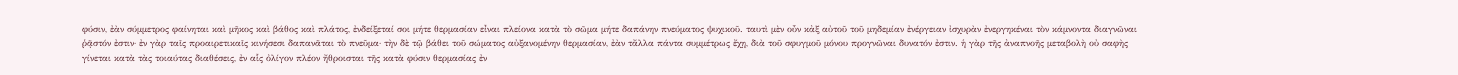φύσιν, ἐὰν σύμμετρος φαίνηται καὶ μῆκος καὶ βάθος καὶ πλάτος, ἐνδείξεταί σοι μήτε θερμασίαν εἶναι πλείονα κατὰ τὸ σῶμα μήτε δαπάνην πνεύματος ψυχικοῦ. ταυτὶ μὲν οὖν κἀξ αὐτοῦ τοῦ μηδεμίαν ἐνέργειαν ἰσχυρὰν ἐνεργηκέναι τὸν κάμνοντα διαγνῶναι ῥᾷστόν ἐστιν· ἐν γὰρ ταῖς προαιρετικαῖς κινήσεσι δαπανᾶται τὸ πνεῦμα· τὴν δὲ τῷ βάθει τοῦ σώματος αὐξανομένην θερμασίαν, ἐὰν τἄλλα πάντα συμμέτρως ἔχῃ, διὰ τοῦ σφυγμοῦ μόνου προγνῶναι δυνατόν ἐστιν. ἡ γὰρ τῆς ἀναπνοῆς μεταβολὴ οὐ σαφὴς γίνεται κατὰ τὰς τοιαύτας διαθέσεις, ἐν αἷς ὀλίγον πλέον ἤθροισται τῆς κατὰ φύσιν θερμασίας ἐν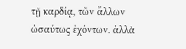τῇ καρδίᾳ, τῶν ἄλλων ὡσαύτως ἐχόντων. ἀλλὰ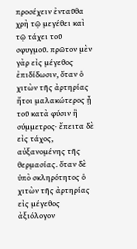προσέχειν ἐνταῦθα χρὴ τῷ μεγέθει καὶ τῷ τάχει τοῦ σφυγμοῦ. πρῶτον μὲν γὰρ εἰς μέγεθος ἐπιδίδωσιν, ὅταν ὁ χιτὼν τῆς ἀρτηρίας ἤτοι μαλακώτερος ᾖ τοῦ κατὰ φύσιν ἢ σύμμετρος· ἔπειτα δὲ εἰς τάχος, αὐξανομένης τῆς θερμασίας. ὅταν δὲ ὑπὸ σκληρότητος ὁ χιτὼν τῆς ἀρτηρίας εἰς μέγεθος ἀξιόλογον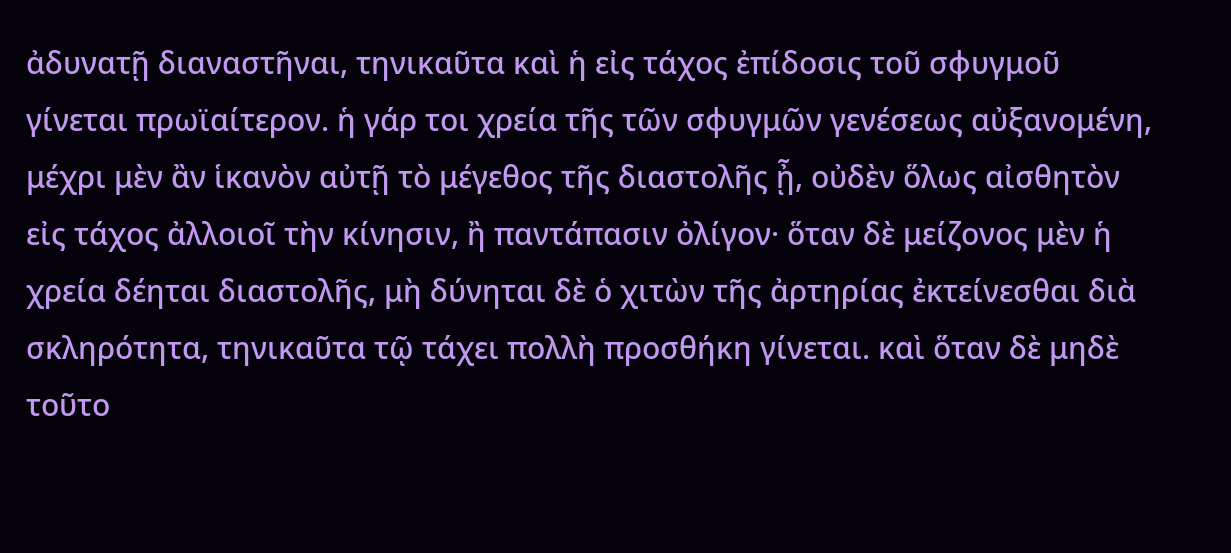ἀδυνατῇ διαναστῆναι, τηνικαῦτα καὶ ἡ εἰς τάχος ἐπίδοσις τοῦ σφυγμοῦ γίνεται πρωϊαίτερον. ἡ γάρ τοι χρεία τῆς τῶν σφυγμῶν γενέσεως αὐξανομένη, μέχρι μὲν ἂν ἱκανὸν αὐτῇ τὸ μέγεθος τῆς διαστολῆς ᾖ, οὐδὲν ὅλως αἰσθητὸν εἰς τάχος ἀλλοιοῖ τὴν κίνησιν, ἢ παντάπασιν ὀλίγον· ὅταν δὲ μείζονος μὲν ἡ χρεία δέηται διαστολῆς, μὴ δύνηται δὲ ὁ χιτὼν τῆς ἀρτηρίας ἐκτείνεσθαι διὰ σκληρότητα, τηνικαῦτα τῷ τάχει πολλὴ προσθήκη γίνεται. καὶ ὅταν δὲ μηδὲ τοῦτο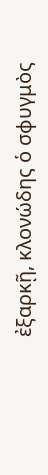ἐξαρκῇ, κλονώδης ὁ σφυγμὸς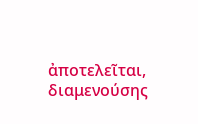ἀποτελεῖται, διαμενούσης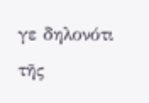γε δηλονότι τῆς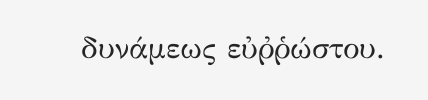δυνάμεως εὐῤῥώστου.